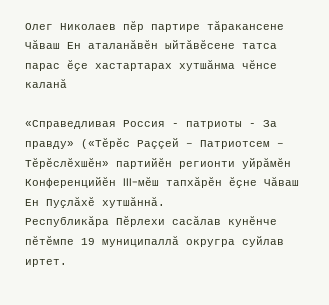Олег Николаев пӗр партире тӑракансене Чӑваш Ен аталанӑвӗн ыйтӑвӗсене татса парас ӗҫе хастартарах хутшăнма чĕнсе каланă

«Справедливая Россия - патриоты - За правду» («Тĕрĕс Раççей – Патриотсем – Тĕрĕслĕхшĕн» партийĕн регионти уйрăмĕн Конференцийĕн III-мĕш тапхăрĕн ĕҫне Чăваш Ен Пуҫлăхĕ хутшăннă.
Республикăра Пĕрлехи сасăлав кунĕнче пĕтĕмпе 19 муниципаллă округра суйлав иртет.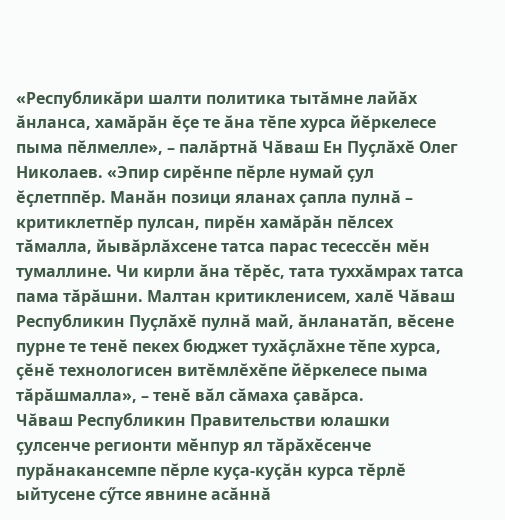«Республикăри шалти политика тытăмне лайăх ăнланса, хамăрăн ĕҫе те ăна тĕпе хурса йĕркелесе пыма пĕлмелле», – палăртнă Чăваш Ен Пуҫлăхĕ Олег Николаев. «Эпир сирĕнпе пĕрле нумай ҫул ĕҫлетппĕр. Манăн позици яланах ҫапла пулнă – критиклетпĕр пулсан, пирĕн хамăрăн пĕлсех тăмалла, йывăрлăхсене татса парас тесессĕн мĕн тумаллине. Чи кирли ăна тĕрĕс, тата туххăмрах татса пама тăрăшни. Малтан критикленисем, халĕ Чăваш Республикин Пуҫлăхĕ пулнă май, ăнланатăп, вĕсене пурне те тенĕ пекех бюджет тухăҫлăхне тĕпе хурса, ҫĕнĕ технологисен витĕмлĕхĕпе йĕркелесе пыма тăрăшмалла», – тенĕ вăл сăмаха ҫавăрса.
Чăваш Республикин Правительстви юлашки ҫулсенче регионти мĕнпур ял тăрăхĕсенче пурăнакансемпе пĕрле куҫа-куҫăн курса тĕрлĕ ыйтусене сӳтсе явнине асăннă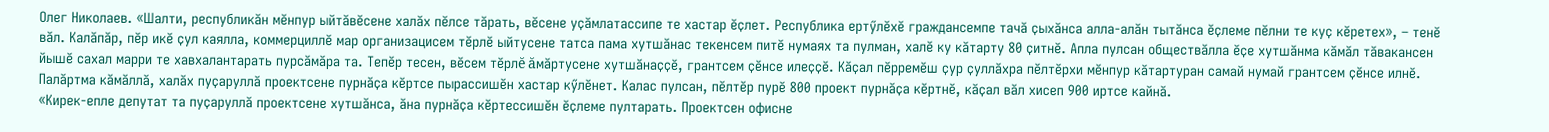Олег Николаев. «Шалти, республикăн мĕнпур ыйтăвĕсене халăх пĕлсе тăрать, вĕсене уҫăмлатассипе те хастар ĕҫлет. Республика ертӳлĕхĕ граждансемпе тачă ҫыхăнса алла-алăн тытăнса ĕҫлеме пĕлни те куҫ кĕретех», – тенĕ вăл. Калăпăр, пĕр икĕ ҫул каялла, коммерциллĕ мар организацисем тĕрлĕ ыйтусене татса пама хутшăнас текенсем питĕ нумаях та пулман, халĕ ку кăтарту 80 ҫитнĕ. Апла пулсан обществăлла ĕҫе хутшăнма кăмăл тăвакансен йышĕ сахал марри те хавхалантарать пурсăмăра та. Тепĕр тесен, вĕсем тĕрлĕ ăмăртусене хутшăнаҫҫĕ, грантсем ҫĕнсе илеҫҫĕ. Кăҫал пĕрремĕш ҫур ҫуллăхра пĕлтĕрхи мĕнпур кăтартуран самай нумай грантсем ҫĕнсе илнĕ. Палăртма кăмăллă, халăх пуҫаруллă проектсене пурнăҫа кĕртсе пырассишĕн хастар кӳлĕнет. Калас пулсан, пĕлтĕр пурĕ 800 проект пурнăҫа кĕртнĕ, кăҫал вăл хисеп 900 иртсе кайнă.
«Кирек-епле депутат та пуҫаруллă проектсене хутшăнса, ăна пурнăҫа кĕртессишĕн ĕҫлеме пултарать. Проектсен офисне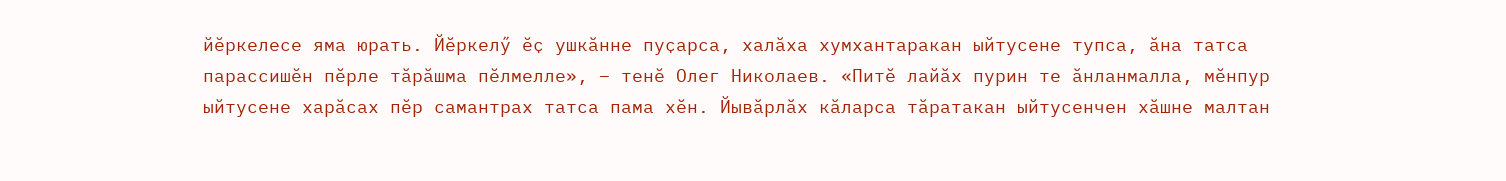йĕркелесе яма юрать. Йĕркелӳ ĕҫ ушкăнне пуҫарса, халăха хумхантаракан ыйтусене тупса, ăна татса парассишĕн пĕрле тăрăшма пĕлмелле», – тенĕ Олег Николаев. «Питĕ лайăх пурин те ăнланмалла, мĕнпур ыйтусене харăсах пĕр самантрах татса пама хĕн. Йывăрлăх кăларса тăратакан ыйтусенчен хăшне малтан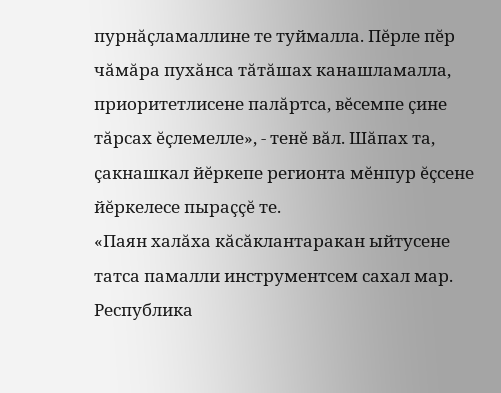пурнăҫламаллине те туймалла. Пĕрле пĕр чăмăра пухăнса тăтăшах канашламалла, приоритетлисене палăртса, вĕсемпе ҫине тăрсах ĕҫлемелле», - тенĕ вăл. Шăпах та, ҫакнашкал йĕркепе регионта мĕнпур ĕҫсене йĕркелесе пыраҫҫĕ те.
«Паян халăха кăсăклантаракан ыйтусене татса памалли инструментсем сахал мар. Республика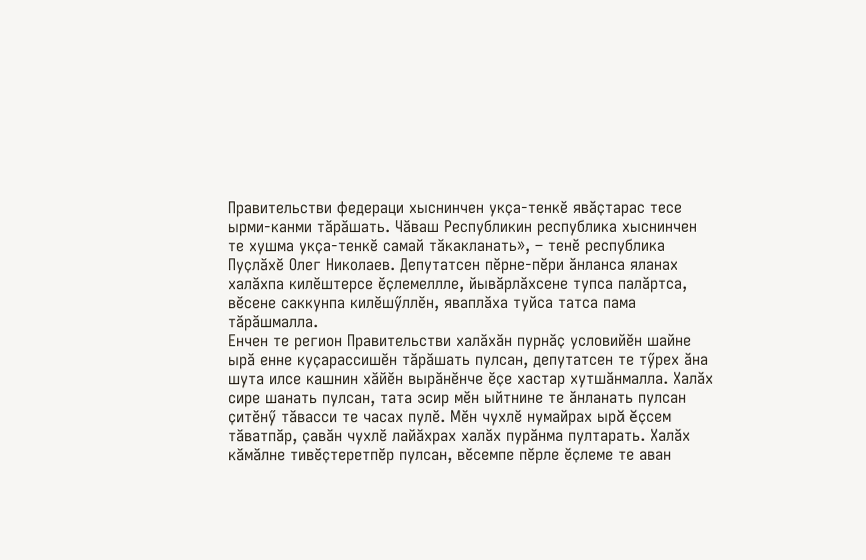Правительстви федераци хыснинчен укҫа-тенкĕ явăҫтарас тесе ырми-канми тăрăшать. Чăваш Республикин республика хыснинчен те хушма укҫа-тенкĕ самай тăкакланать», – тенĕ республика Пуҫлăхĕ Олег Николаев. Депутатсен пĕрне-пĕри ăнланса яланах халăхпа килĕштерсе ĕҫлемеллле, йывăрлăхсене тупса палăртса, вĕсене саккунпа килĕшӳллĕн, яваплăха туйса татса пама тăрăшмалла.
Енчен те регион Правительстви халăхăн пурнăҫ условийĕн шайне ырă енне куҫарассишĕн тăрăшать пулсан, депутатсен те тӳрех ăна шута илсе кашнин хăйĕн вырăнĕнче ĕҫе хастар хутшăнмалла. Халăх сире шанать пулсан, тата эсир мĕн ыйтнине те ăнланать пулсан ҫитĕнӳ тăвасси те часах пулĕ. Мĕн чухлĕ нумайрах ырă ĕҫсем тăватпăр, ҫавăн чухлĕ лайăхрах халăх пурăнма пултарать. Халăх кăмăлне тивĕҫтеретпĕр пулсан, вĕсемпе пĕрле ĕҫлеме те аван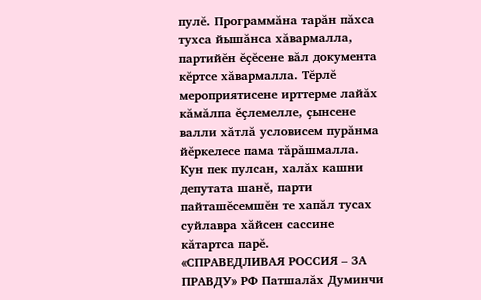пулĕ. Программăна тарăн пăхса тухса йышăнса хăвармалла, партийĕн ĕҫĕсене вăл документа кĕртсе хăвармалла. Тĕрлĕ мероприятисене ирттерме лайăх кăмăлпа ĕҫлемелле, ҫынсене валли хăтлă условисем пурăнма йĕркелесе пама тăрăшмалла. Кун пек пулсан, халăх кашни депутата шанĕ, парти пайташĕсемшĕн те хапăл тусах суйлавра хăйсен сассине кăтартса парĕ.
«СПРАВЕДЛИВАЯ РОССИЯ – ЗА ПРАВДУ» РФ Патшалăх Думинчи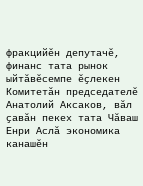фракцийĕн депутачĕ, финанс тата рынок ыйтăвĕсемпе ĕҫлекен Комитетăн председателĕ Анатолий Аксаков, вăл ҫавăн пекех тата Чăваш Енри Аслă экономика канашĕн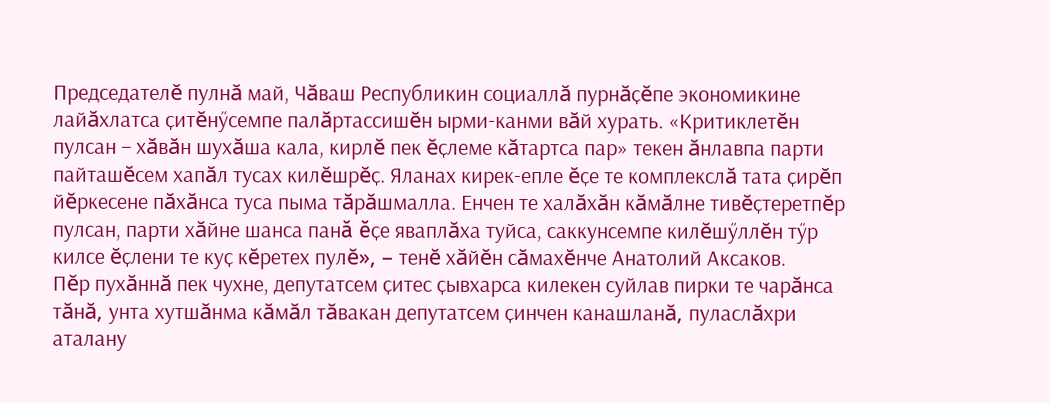Председателĕ пулнă май, Чăваш Республикин социаллă пурнăҫĕпе экономикине лайăхлатса ҫитĕнӳсемпе палăртассишĕн ырми-канми вăй хурать. «Критиклетĕн пулсан – хăвăн шухăша кала, кирлĕ пек ĕҫлеме кăтартса пар» текен ăнлавпа парти пайташĕсем хапăл тусах килĕшрĕҫ. Яланах кирек-епле ĕҫе те комплекслă тата ҫирĕп йĕркесене пăхăнса туса пыма тăрăшмалла. Енчен те халăхăн кăмăлне тивĕҫтеретпĕр пулсан, парти хăйне шанса панă ĕҫе яваплăха туйса, саккунсемпе килĕшӳллĕн тӳр килсе ĕҫлени те куҫ кĕретех пулĕ», – тенĕ хăйĕн сăмахĕнче Анатолий Аксаков.
Пĕр пухăннă пек чухне, депутатсем ҫитес ҫывхарса килекен суйлав пирки те чарăнса тăнă, унта хутшăнма кăмăл тăвакан депутатсем ҫинчен канашланă, пуласлăхри аталану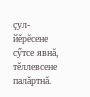ҫул-йĕрĕсене сӳтсе явнă, тĕллевсене палăртнă.